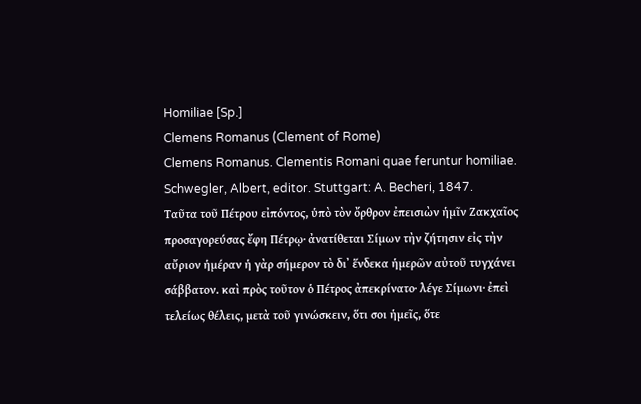Homiliae [Sp.]
Clemens Romanus (Clement of Rome)
Clemens Romanus. Clementis Romani quae feruntur homiliae. Schwegler, Albert, editor. Stuttgart: A. Becheri, 1847.
Ταῦτα τοῦ Πέτρου εἰπόντος, ὑπὸ τὸν ὄρθρον ἐπεισιὼν ἡμῖν Ζακχαῖος προσαγορεύσας ἔφη Πέτρῳ· ἀνατίθεται Σίμων τὴν ζήτησιν εἰς τὴν αὔριον ἡμέραν ἡ γὰρ σήμερον τὸ δι᾽ ἕνδεκα ἡμερῶν αὐτοῦ τυγχάνει σάββατον. καὶ πρὸς τοῦτον ὁ Πέτρος ἀπεκρίνατο· λέγε Σίμωνι· ἐπεὶ τελείως θέλεις, μετὰ τοῦ γινώσκειν, ὅτι σοι ἡμεῖς, ὅτε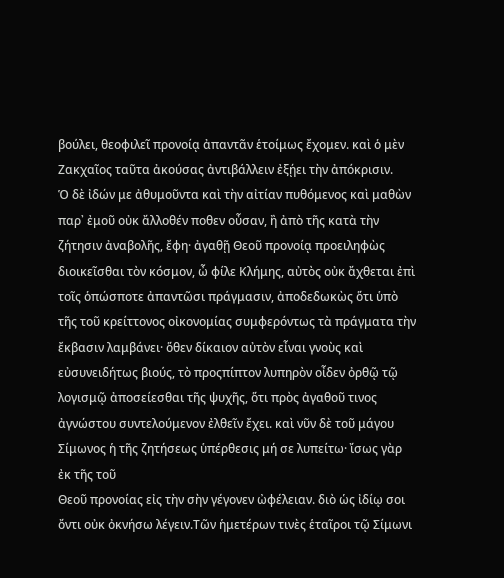βούλει, θεοφιλεῖ προνοίᾳ ἀπαντᾶν ἑτοίμως ἔχομεν. καὶ ὁ μὲν Ζακχαῖος ταῦτα ἀκούσας ἀντιβάλλειν ἐξῄει τὴν ἀπόκρισιν.
Ὁ δὲ ἰδών με ἀθυμοῦντα καὶ τὴν αἰτίαν πυθόμενος καὶ μαθὼν παρ᾽ ἐμοῦ οὐκ ἄλλοθέν ποθεν οὖσαν, ἢ ἀπὸ τῆς κατὰ τὴν ζήτησιν ἀναβολῆς, ἔφη· ἀγαθῇ Θεοῦ προνοίᾳ προειληφὼς διοικεῖσθαι τὸν κόσμον, ὦ φίλε Κλήμης, αὐτὸς οὐκ ἄχθεται ἐπὶ τοῖς ὁπώσποτε ἀπαντῶσι πράγμασιν, ἀποδεδωκὼς ὅτι ὑπὸ τῆς τοῦ κρείττονος οἰκονομίας συμφερόντως τὰ πράγματα τὴν ἔκβασιν λαμβάνει· ὅθεν δίκαιον αὐτὸν εἶναι γνοὺς καὶ εὐσυνειδήτως βιούς, τὸ προςπίπτον λυπηρὸν οἶδεν ὀρθῷ τῷ λογισμῷ ἀποσείεσθαι τῆς ψυχῆς, ὅτι πρὸς ἀγαθοῦ τινος ἀγνώστου συντελούμενον ἐλθεῖν ἔχει. καὶ νῦν δὲ τοῦ μάγου Σίμωνος ἡ τῆς ζητήσεως ὑπέρθεσις μή σε λυπείτω· ἴσως γὰρ ἐκ τῆς τοῦ
Θεοῦ προνοίας εἰς τὴν σὴν γέγονεν ὠφέλειαν. διὸ ὡς ἰδίῳ σοι ὄντι οὐκ ὀκνήσω λέγειν.Τῶν ἡμετέρων τινὲς ἑταῖροι τῷ Σίμωνι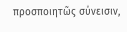προσποιητῶς σύνεισιν,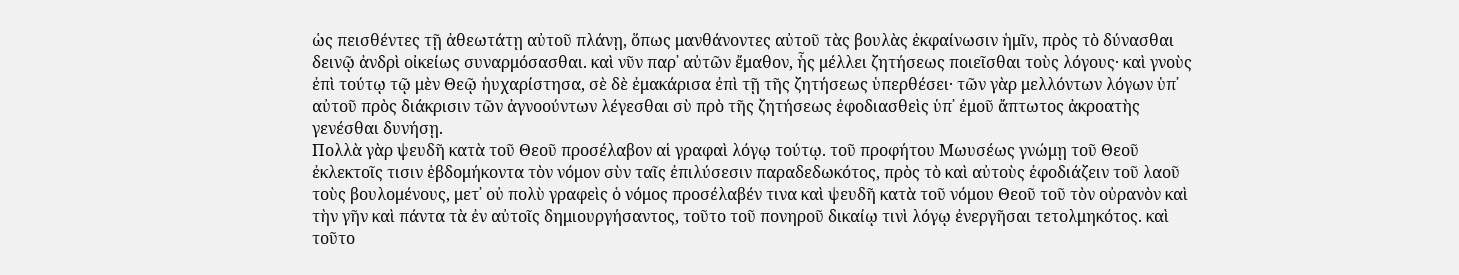ὡς πεισθέντες τῇ ἀθεωτάτῃ αὐτοῦ πλάνῃ, ὅπως μανθάνοντες αὐτοῦ τὰς βουλὰς ἐκφαίνωσιν ἡμῖν, πρὸς τὸ δύνασθαι δεινῷ ἀνδρὶ οἰκείως συναρμόσασθαι. καὶ νῦν παρ᾽ αὐτῶν ἔμαθον, ἧς μέλλει ζητήσεως ποιεῖσθαι τοὺς λόγους· καὶ γνοὺς ἐπὶ τούτῳ τῷ μὲν Θεῷ ἠυχαρίστησα, σὲ δὲ ἐμακάρισα ἐπὶ τῇ τῆς ζητήσεως ὑπερθέσει· τῶν γὰρ μελλόντων λόγων ὑπ᾽ αὐτοῦ πρὸς διάκρισιν τῶν ἀγνοούντων λέγεσθαι σὺ πρὸ τῆς ζητήσεως ἐφοδιασθεὶς ὑπ᾽ ἐμοῦ ἄπτωτος ἀκροατὴς γενέσθαι δυνήσῃ.
Πολλὰ γὰρ ψευδῆ κατὰ τοῦ Θεοῦ προσέλαβον αἱ γραφαὶ λόγῳ τούτῳ. τοῦ προφήτου Μωυσέως γνώμῃ τοῦ Θεοῦ ἐκλεκτοῖς τισιν ἑβδομήκοντα τὸν νόμον σὺν ταῖς ἐπιλύσεσιν παραδεδωκότος, πρὸς τὸ καὶ αὐτοὺς ἐφοδιάζειν τοῦ λαοῦ τοὺς βουλομένους, μετ᾽ οὐ πολὺ γραφεὶς ὁ νόμος προσέλαβέν τινα καὶ ψευδῆ κατὰ τοῦ νόμου Θεοῦ τοῦ τὸν οὐρανὸν καὶ τὴν γῆν καὶ πάντα τὰ ἐν αὐτοῖς δημιουργήσαντος, τοῦτο τοῦ πονηροῦ δικαίῳ τινὶ λόγῳ ἐνεργῆσαι τετολμηκότος. καὶ τοῦτο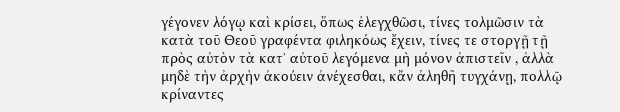γέγονεν λόγῳ καὶ κρίσει, ὅπως ἐλεγχθῶσι, τίνες τολμῶσιν τὰ κατὰ τοῦ Θεοῦ γραφέντα φιληκόως ἔχειν, τίνες τε στοργῇ τῇ πρὸς αὐτὸν τὰ κατ᾽ αὐτοῦ λεγόμενα μὴ μόνον ἀπιστεῖν , ἀλλὰ μηδὲ τὴν ἀρχὴν ἀκούειν ἀνέχεσθαι, κἄν ἀληθῆ τυγχάνῃ, πολλῷ κρίναντες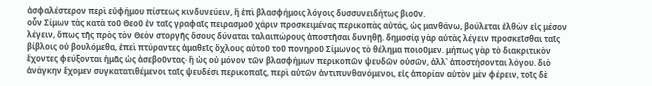ἀσφαλέστερον περὶ εὐφήμου πίστεως κινδυνεύειν, ἢ ἐπὶ βλασφήμοις λόγοις δυσσυνειδήτως βιοῦν.
οὖν Σίμων τὰς κατὰ τοῦ Θεοῦ ἐν ταῖς γραφαῖς πειρασμοῦ χάριν προσκειμένας περικοπὰς αὐτάς, ὡς μανθάνω, βούλεται ἐλθὼν εἰς μέσον λέγειν, ὅπως τῆς πρὸς τὸν Θεὸν στοργῆς ὅσους δύναται ταλαιπώρους ἀποστῆσαι δυνηθῇ. δημοσίᾳ γὰρ αὐτὰς λέγειν προσκεῖσθαι ταῖς βίβλοις οὐ βουλόμεθα, ἐπεὶ πτύραντες ἀμαθεῖς ὄχλους αὐτοῦ τοῦ πονηροῦ Σίμωνος τὸ θέλημα ποιοῦμεν. μήπως γὰρ τὸ διακριτικὸν ἔχοντες φεύξονται ἡμᾶς ὡς ἀσεβοῦντας· ἢ ὡς οὐ μόνον τῶν βλασφήμων περικοπῶν ψευδῶν οὐσῶν, ἀλλ᾽ ἀποστήσονται λόγου. διὸ ἀνάγκην ἔχομεν συγκατατιθέμενοι ταῖς ψευδέσι περικοπαῖς, περὶ αὐτῶν ἀντιπυνθανόμενοι, εἰς ἀπορίαν αὐτὸν μὲν φέρειν, τοῖς δὲ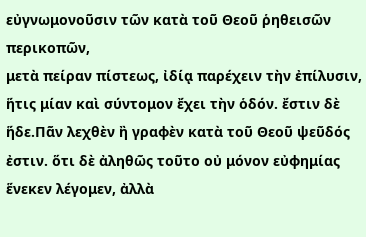εὐγνωμονοῦσιν τῶν κατὰ τοῦ Θεοῦ ῥηθεισῶν περικοπῶν,
μετὰ πείραν πίστεως, ἰδίᾳ παρέχειν τὴν ἐπίλυσιν, ἥτις μίαν καὶ σύντομον ἔχει τὴν ὁδόν. ἔστιν δὲ ἥδε.Πᾶν λεχθὲν ἢ γραφὲν κατὰ τοῦ Θεοῦ ψεῦδός ἐστιν. ὅτι δὲ ἀληθῶς τοῦτο οὐ μόνον εὐφημίας ἕνεκεν λέγομεν, ἀλλὰ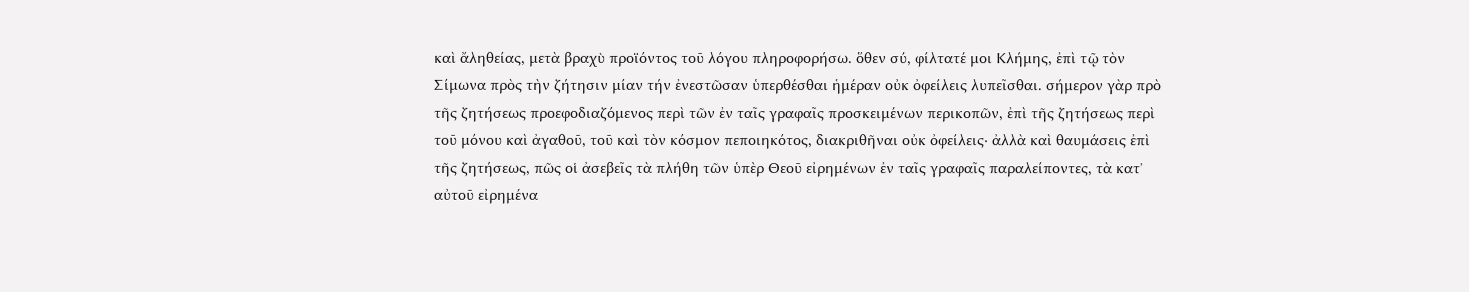καὶ ἄληθείας, μετὰ βραχὺ προϊόντος τοῦ λόγου πληροφορήσω. ὅθεν σύ, φίλτατέ μοι Κλήμης, ἐπὶ τῷ τὸν Σίμωνα πρὸς τὴν ζήτησιν μίαν τήν ἐνεστῶσαν ὑπερθέσθαι ἡμέραν οὐκ ὀφείλεις λυπεῖσθαι. σήμερον γὰρ πρὸ τῆς ζητήσεως προεφοδιαζόμενος περὶ τῶν ἐν ταῖς γραφαῖς προσκειμένων περικοπῶν, ἐπὶ τῆς ζητήσεως περὶ τοῦ μόνου καὶ ἀγαθοῦ, τοῦ καὶ τὸν κόσμον πεποιηκότος, διακριθῆναι οὐκ ὀφείλεις· ἀλλὰ καὶ θαυμάσεις ἐπὶ τῆς ζητήσεως, πῶς οἱ ἀσεβεῖς τὰ πλήθη τῶν ὑπὲρ Θεοῦ εἰρημένων ἐν ταῖς γραφαῖς παραλείποντες, τὰ κατ᾽ αὐτοῦ εἰρημένα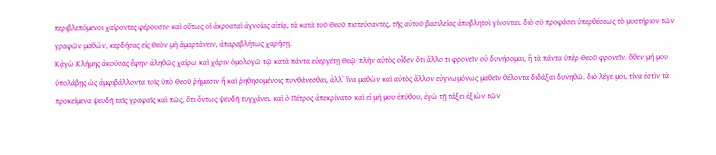περιβλεπόμενοι χαίροντες φέρουσιν· καὶ οὕτως οἱ ἀκροαταὶ ἀγνοίας αἰτίᾳ, τὰ κατὰ τοῦ Θεοῦ πιστεύσαντες, τῆς αὐτοῦ βασιλείας ἀποβλητοὶ γίνονται. διὸ σὺ προφάσει ὑπερθέσεως τὸ μυστήριον τῶν γραφῶν μαθών, κερδήσας εἰς Θεὸν μὴ ἁμαρτάνειν, ἀπαραβλήτως χαρήσῃ.
Κᾀγὼ Κλήμης ἀκούσας ἔφην· ἀληθῶς χαίρω καὶ χάριν ὁμολογῶ τῷ κατὰ πάντα εὐεργέτῃ Θεῷ· πλὴν αὐτὸς οἶδεν ὅτι ἄλλο τι φρονεῖν οὐ δυνήσομαι, ἢ τὰ πάντα ὑπὲρ Θεοῦ φρονεῖν. ὅθεν μή μου ὑπολάβῃς ὡς ἀμφιβάλλοντα τοῖς ὑπὸ Θεοῦ ῥήμασιν ἤ καὶ ῥηθησομένοις πυνθάνεσθαι, ἀλλ᾽ ἵνα μαθὼν καὶ αὐτὸς ἄλλον εὐγνωμόνως μαθεῖν θέλοντα διδάξαι δυνηθῶ. διὸ λέγε μοι, τίνα ἐστὶν τὰ προκείμενα ψευδῆ ταῖς γραφαῖς καὶ πῶς, ὅτι ὄντως ψευδῆ τυγχάνει. καὶ ὁ Πέτρος ἀπεκρίνατο· καὶ εἰ μή μου ἐπύθου, ἐγὼ τῇ τάξει ἐξιὼν τῶν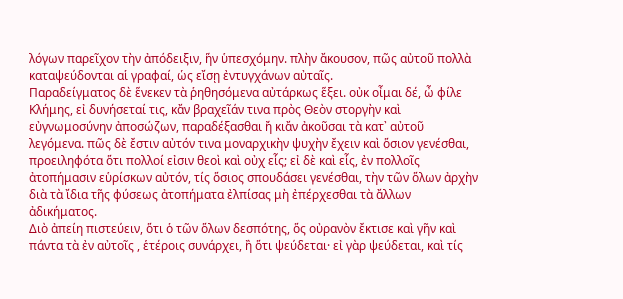λόγων παρεῖχον τὴν ἀπόδειξιν, ἥν ὑπεσχόμην. πλὴν ἄκουσον, πῶς αὐτοῦ πολλὰ καταψεύδονται αἱ γραφαί, ὡς εἴσῃ ἐντυγχάνων αὐταῖς.
Παραδείγματος δὲ ἕνεκεν τὰ ῥηθησόμενα αὐτάρκως ἕξει. οὐκ οἶμαι δέ, ὦ φίλε Κλήμης, εἰ δυνήσεταί τις, κἄν βραχεῖάν τινα πρὸς Θεὸν στοργὴν καὶ εὐγνωμοσύνην ἀποσώζων, παραδέξασθαι ἤ κιἄν ἀκοῦσαι τὰ κατ᾽ αὐτοῦ λεγόμενα. πῶς δὲ ἔστιν αὐτόν τινα μοναρχικὴν ψυχὴν ἔχειν καὶ ὅσιον γενέσθαι, προειληφότα ὅτι πολλοί εἰσιν θεοὶ καὶ οὐχ εἷς; εἰ δὲ καὶ εἷς, ἐν πολλοῖς ἀτοπήμασιν εὑρίσκων αὐτόν, τίς ὅσιος σπουδάσει γενέσθαι, τὴν τῶν ὅλων ἀρχὴν διὰ τὰ ἴδια τῆς φύσεως ἀτοπήματα ἐλπίσας μὴ ἐπέρχεσθαι τὰ ἄλλων ἀδικήματος.
Διὸ ἀπείη πιστεύειν, ὅτι ὁ τῶν ὅλων δεσπότης, ὅς οὐρανὸν ἔκτισε καὶ γῆν καὶ πάντα τὰ ἐν αὐτοῖς , ἑτέροις συνάρχει, ἢ ὅτι ψεύδεται· εἰ γὰρ ψεύδεται, καὶ τίς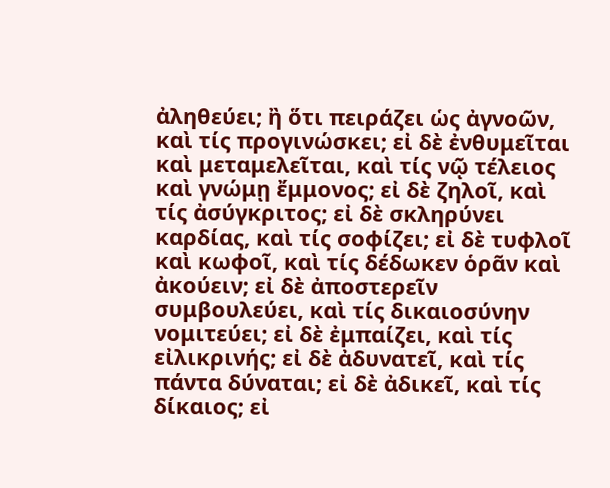ἀληθεύει; ἢ ὅτι πειράζει ὡς ἀγνοῶν, καὶ τίς προγινώσκει; εἰ δὲ ἐνθυμεῖται καὶ μεταμελεῖται, καὶ τίς νῷ τέλειος καὶ γνώμῃ ἔμμονος; εἰ δὲ ζηλοῖ, καὶ τίς ἀσύγκριτος; εἰ δὲ σκληρύνει καρδίας, καὶ τίς σοφίζει; εἰ δὲ τυφλοῖ καὶ κωφοῖ, καὶ τίς δέδωκεν ὁρᾶν καὶ ἀκούειν; εἰ δὲ ἀποστερεῖν συμβουλεύει, καὶ τίς δικαιοσύνην νομιτεύει; εἰ δὲ ἐμπαίζει, καὶ τίς εἰλικρινής; εἰ δὲ ἀδυνατεῖ, καὶ τίς πάντα δύναται; εἰ δὲ ἀδικεῖ, καὶ τίς δίκαιος; εἰ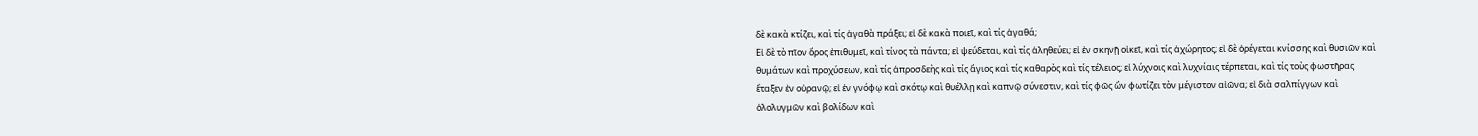δὲ κακὰ κτίζει, καὶ τίς ἀγαθὰ πράξει; εἰ δὲ κακὰ ποιεῖ, καὶ τίς ἀγαθά;
Εἰ δὲ τὸ πῖον ὄρος ἐπιθυμεῖ, καὶ τίνος τὰ πάντα; εἰ ψεύδεται, καὶ τίς ἀληθεύει; εἰ ἐν σκηνῇ οἰκεῖ, καὶ τίς ἀχώρητος; εἰ δὲ ὀρέγεται κνίσσης καὶ θυσιῶν καὶ θυμάτων καὶ προχύσεων, καὶ τίς ἀπροσδεὴς καὶ τίς ἅγιος καὶ τίς καθαρὸς καὶ τίς τέλειος; εἰ λύχνοις καὶ λυχνίαις τέρπεται, καὶ τίς τοὺς φωστῆρας ἔταξεν ἐν οὐρανῷ; εἰ ἐν γνόφῳ καὶ σκότῳ καὶ θυέλλῃ καὶ καπνῷ σύνεστιν, καὶ τίς φῶς ὤν φωτίζει τὸν μέγιστον αἰῶνα; εἰ διὰ σαλπίγγων καὶ ὀλολυγμῶν καὶ βολίδων καὶ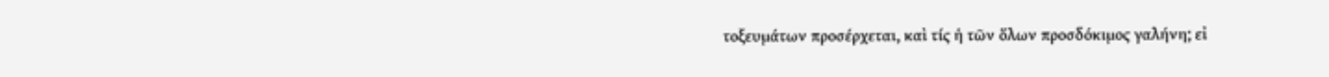τοξευμάτων προσέρχεται, καὶ τίς ἡ τῶν ὅλων προσδόκιμος γαλήνη; εἰ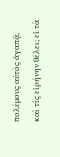πολέμους αὐτὸς ἀγαπᾷ, καὶ τίς εἰρήνην θέλει; εἰ τὰ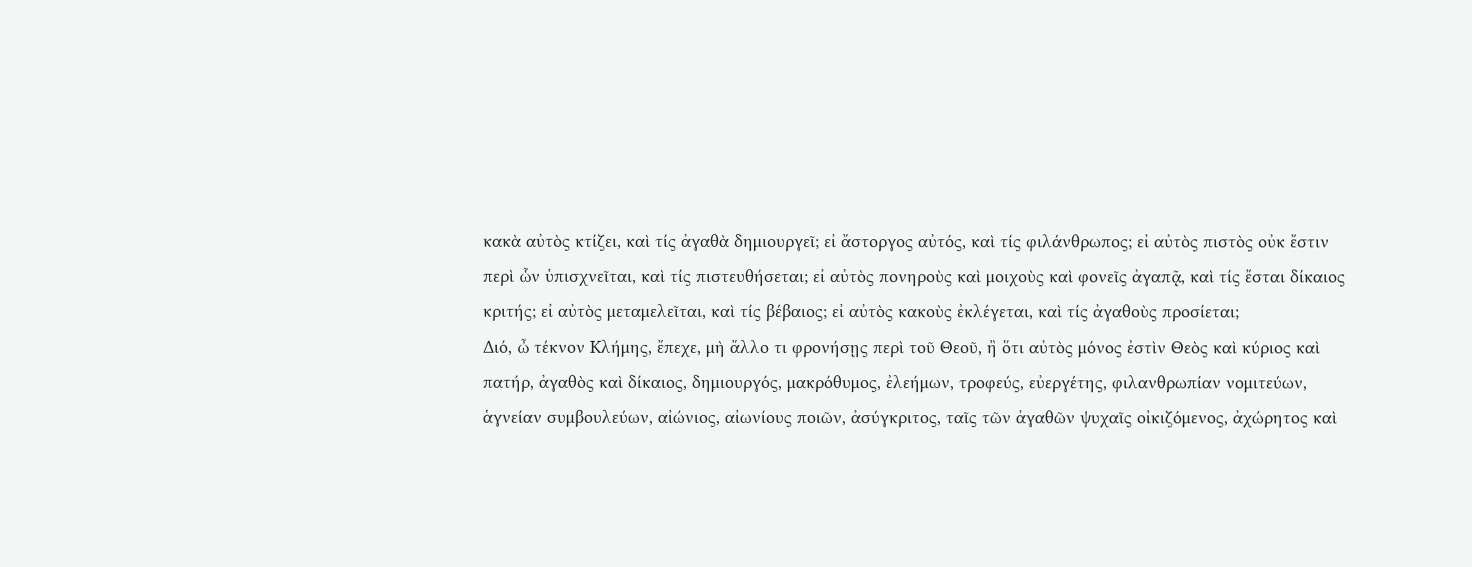κακὰ αὐτὸς κτίζει, καὶ τίς ἀγαθὰ δημιουργεῖ; εἰ ἄστοργος αὐτός, καὶ τίς φιλάνθρωπος; εἰ αὐτὸς πιστὸς οὐκ ἔστιν περὶ ὧν ὑπισχνεῖται, καὶ τίς πιστευθήσεται; εἰ αὐτὸς πονηροὺς καὶ μοιχοὺς καὶ φονεῖς ἀγαπᾷ, καὶ τίς ἔσται δίκαιος κριτής; εἰ αὐτὸς μεταμελεῖται, καὶ τίς βέβαιος; εἰ αὐτὸς κακοὺς ἐκλέγεται, καὶ τίς ἀγαθοὺς προσίεται;
Διό, ὦ τέκνον Κλήμης, ἔπεχε, μὴ ἄλλο τι φρονήσῃς περὶ τοῦ Θεοῦ, ἢ ὅτι αὐτὸς μόνος ἐστὶν Θεὸς καὶ κύριος καὶ πατήρ, ἀγαθὸς καὶ δίκαιος, δημιουργός, μακρόθυμος, ἐλεήμων, τροφεύς, εὐεργέτης, φιλανθρωπίαν νομιτεύων, ἁγνείαν συμβουλεύων, αἰώνιος, αἰωνίους ποιῶν, ἀσύγκριτος, ταῖς τῶν ἀγαθῶν ψυχαῖς οἰκιζόμενος, ἀχώρητος καὶ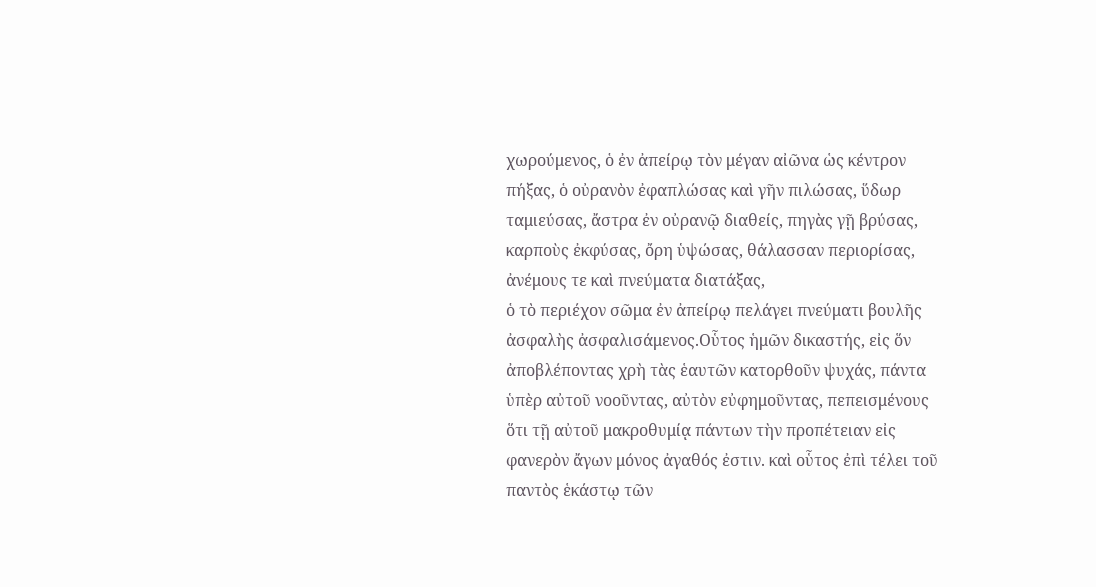χωρούμενος, ὁ ἐν ἀπείρῳ τὸν μέγαν αἰῶνα ὡς κέντρον πήξας, ὁ οὐρανὸν ἐφαπλώσας καὶ γῆν πιλώσας, ὕδωρ ταμιεύσας, ἄστρα ἐν οὐρανῷ διαθείς, πηγὰς γῇ βρύσας, καρποὺς ἐκφύσας, ὄρη ὑψώσας, θάλασσαν περιορίσας, ἀνέμους τε καὶ πνεύματα διατάξας,
ὁ τὸ περιέχον σῶμα ἐν ἀπείρῳ πελάγει πνεύματι βουλῆς ἀσφαλὴς ἀσφαλισάμενος.Οὗτος ἡμῶν δικαστής, εἰς ὅν ἀποβλέποντας χρὴ τὰς ἑαυτῶν κατορθοῦν ψυχάς, πάντα ὑπὲρ αὐτοῦ νοοῦντας, αὐτὸν εὐφημοῦντας, πεπεισμένους ὅτι τῇ αὐτοῦ μακροθυμίᾳ πάντων τὴν προπέτειαν εἰς φανερὸν ἄγων μόνος ἀγαθός ἐστιν. καὶ οὗτος ἐπὶ τέλει τοῦ παντὸς ἑκάστῳ τῶν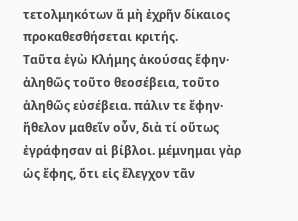τετολμηκότων ἅ μὴ ἐχρῆν δίκαιος προκαθεσθήσεται κριτής.
Ταῦτα ἐγὼ Κλήμης ἀκούσας ἔφην· ἀληθῶς τοῦτο θεοσέβεια, τοῦτο ἀληθῶς εὐσέβεια. πάλιν τε ἔφην· ἤθελον μαθεῖν οὖν, διὰ τί οὕτως ἐγράφησαν αἱ βίβλοι. μέμνημαι γὰρ ὡς ἔφης, ὅτι εἰς ἔλεγχον τᾶν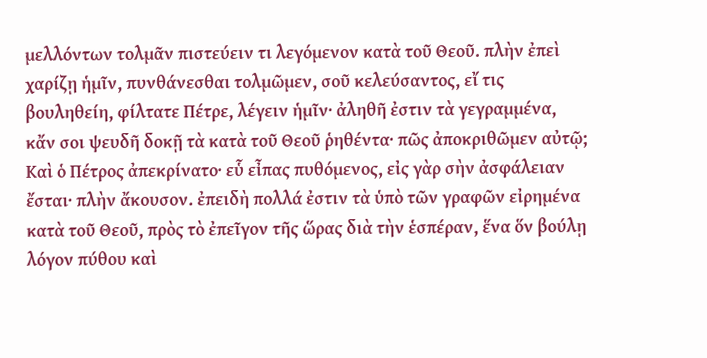μελλόντων τολμᾶν πιστεύειν τι λεγόμενον κατὰ τοῦ Θεοῦ. πλὴν ἐπεὶ χαρίζῃ ἡμῖν, πυνθάνεσθαι τολμῶμεν, σοῦ κελεύσαντος, εἴ τις βουληθείη, φίλτατε Πέτρε, λέγειν ἡμῖν· ἀληθῆ ἐστιν τὰ γεγραμμένα, κἄν σοι ψευδῆ δοκῇ τὰ κατὰ τοῦ Θεοῦ ῥηθέντα· πῶς ἀποκριθῶμεν αὐτῷ;
Καὶ ὁ Πέτρος ἀπεκρίνατο· εὗ εἶπας πυθόμενος, εἰς γὰρ σὴν ἀσφάλειαν ἔσται· πλὴν ἄκουσον. ἐπειδὴ πολλά ἐστιν τὰ ὑπὸ τῶν γραφῶν εἰρημένα κατὰ τοῦ Θεοῦ, πρὸς τὸ ἐπεῖγον τῆς ὥρας διὰ τὴν ἑσπέραν, ἕνα ὅν βούλῃ λόγον πύθου καὶ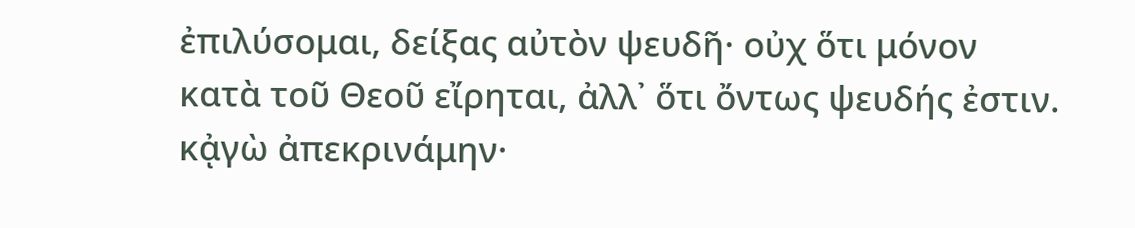ἐπιλύσομαι, δείξας αὐτὸν ψευδῆ· οὐχ ὅτι μόνον κατὰ τοῦ Θεοῦ εἴρηται, ἀλλ᾽ ὅτι ὄντως ψευδής ἐστιν. κᾀγὼ ἀπεκρινάμην·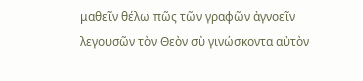μαθεῖν θέλω πῶς τῶν γραφῶν ἀγνοεῖν λεγουσῶν τὸν Θεὸν σὺ γινώσκοντα αὐτὸν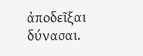ἀποδεῖξαι δύνασαι.